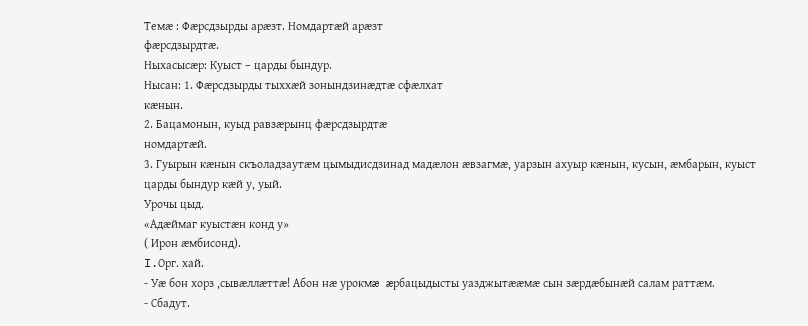Темæ : Фæрсдзырды арæзт. Номдартæй арæзт
фæрсдзырдтæ.
Ныхасысæр: Куыст – царды бындур.
Нысан: 1. Фæрсдзырды тыххæй зонындзинæдтæ сфæлхат
кæнын.
2. Бацамонын, куыд равзæрынц фæрсдзырдтæ
номдартæй.
3. Гуырын кæнын скъоладзаутæм цымыдисдзинад мадæлон æвзагмæ, уарзын ахуыр кæнын, кусын, æмбарын, куыст царды бындур кæй у, уый.
Урочы цыд.
«Адæймаг куыстæн конд у»
( Ирон æмбисонд).
I.Орг. хай.
- Уæ бон хорз ,сывæллæттæ! Абон нæ урокмæ æрбацыдысты уазджытææмæ сын зæрдæбынæй салам раттæм.
- Сбадут.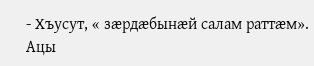- Хъусут, « зæрдæбынæй салам раттæм». Ацы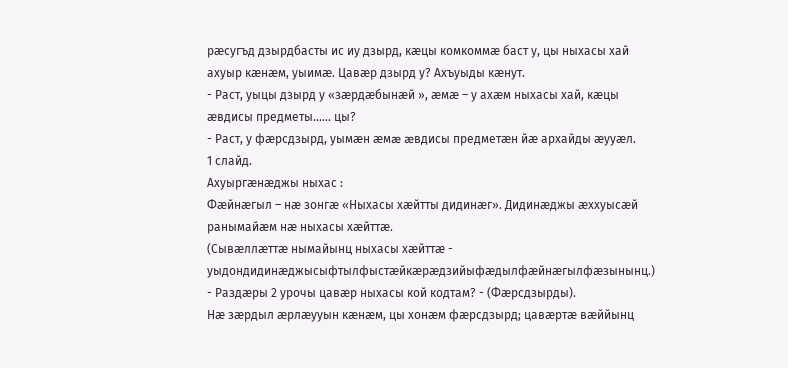рæсугъд дзырдбасты ис иу дзырд, кæцы комкоммæ баст у, цы ныхасы хай ахуыр кæнæм, уыимæ. Цавæр дзырд у? Ахъуыды кæнут.
- Раст, уыцы дзырд у «зæрдæбынæй », æмæ – у ахæм ныхасы хай, кæцы æвдисы предметы…… цы?
- Раст, у фæрсдзырд, уымæн æмæ æвдисы предметæн йæ архайды æууæл.
1 слайд.
Ахуыргæнæджы ныхас :
Фæйнæгыл – нæ зонгæ «Ныхасы хæйтты дидинæг». Дидинæджы æххуысæй ранымайæм нæ ныхасы хæйттæ.
(Сывæллæттæ нымайынц ныхасы хæйттæ - уыдондидинæджысыфтылфыстæйкæрæдзийыфæдылфæйнæгылфæзынынц.)
- Раздæры 2 урочы цавæр ныхасы кой кодтам? - (Фæрсдзырды).
Нæ зæрдыл æрлæууын кæнæм, цы хонæм фæрсдзырд; цавæртæ вæййынц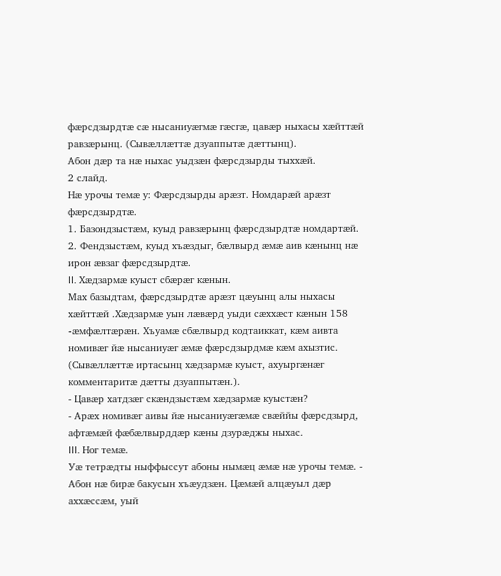фæрсдзырдтæ сæ нысаниуæгмæ гæсгæ, цавæр ныхасы хæйттæй равзæрынц. (Сывæллæттæ дзуаппытæ дæттынц).
Абон дæр та нæ ныхас уыдзæн фæрсдзырды тыххæй.
2 слайд.
Нæ урочы темæ у: Фæрсдзырды арæзт. Номдарæй арæзт фæрсдзырдтæ.
1. Базондзыстæм, куыд равзæрынц фæрсдзырдтæ номдартæй.
2. Фендзыстæм, куыд хъæздыг, бæлвырд æмæ аив кæнынц нæ ирон æвзаг фæрсдзырдтæ.
II. Хæдзармæ куыст сбæрæг кæнын.
Мах базыдтам, фæрсдзырдтæ арæзт цæуынц алы ныхасы хæйттæй .Хæдзармæ уын лæвæрд уыди сæххæст кæнын 158 -æмфæлтæрæн. Хъуамæ сбæлвырд кодтаиккат, кæм аивта номивæг йæ нысаниуæг æмæ фæрсдзырдмæ кæм ахызтис.
(Сывæллæттæ иртасынц хæдзармæ куыст, ахуыргæнæг комментаритæ дæтты дзуаппытæн.).
- Цавæр хатдзæг скæндзыстæм хæдзармæ куыстæн?
- Арæх номивæг аивы йæ нысаниуæгæмæ свæййы фæрсдзырд, афтæмæй фæбæлвырддæр кæны дзурæджы ныхас.
III. Ног темæ.
Уæ тетрæдты ныффыссут абоны нымæц æмæ нæ урочы темæ. - Абон нæ бирæ бакусын хъæудзæн. Цæмæй алцæуыл дæр аххæссæм, уый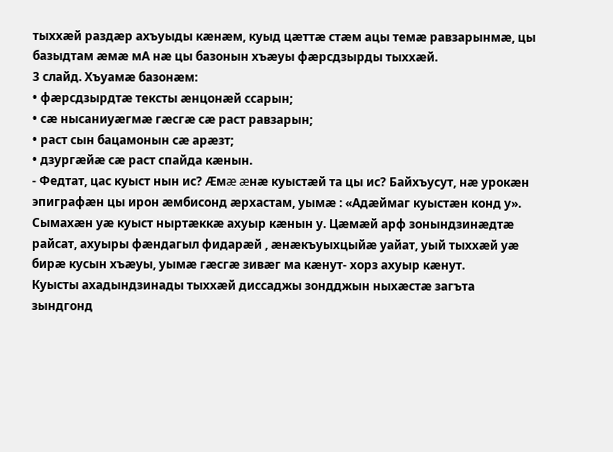тыххæй раздæр ахъуыды кæнæм, куыд цæттæ стæм ацы темæ равзарынмæ, цы базыдтам æмæ мА нæ цы базонын хъæуы фæрсдзырды тыххæй.
3 слайд. Хъуамæ базонæм:
• фæрсдзырдтæ тексты æнцонæй ссарын;
• сæ нысаниуæгмæ гæсгæ сæ раст равзарын;
• раст сын бацамонын сæ арæзт;
• дзургæйæ сæ раст спайда кæнын.
- Федтат, цас куыст нын ис? Æмæ æнæ куыстæй та цы ис? Байхъусут, нæ урокæн эпиграфæн цы ирон æмбисонд æрхастам, уымæ : «Адæймаг куыстæн конд у». Сымахæн уæ куыст ныртæккæ ахуыр кæнын у. Цæмæй арф зонындзинæдтæ райсат, ахуыры фæндагыл фидарæй , æнæкъуыхцыйæ уайат, уый тыххæй уæ бирæ кусын хъæуы, уымæ гæсгæ зивæг ма кæнут- хорз ахуыр кæнут.
Куысты ахадындзинады тыххæй диссаджы зондджын ныхæстæ загъта зындгонд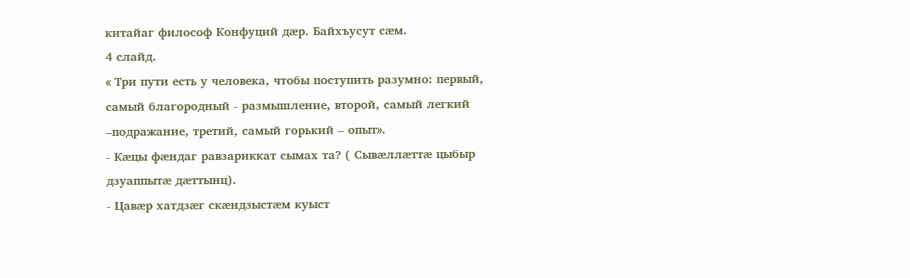китайаг философ Конфуций дæр. Байхъусут сæм.
4 слайд.
« Три пути есть у человека, чтобы поступить разумно: первый, самый благородный - размышление, второй, самый легкий –подражание, третий, самый горький – опыт».
- Кæцы фæндаг равзариккат сымах та? ( Сывæллæттæ цыбыр дзуаппытæ дæттынц).
- Цавæр хатдзæг скæндзыстæм куыст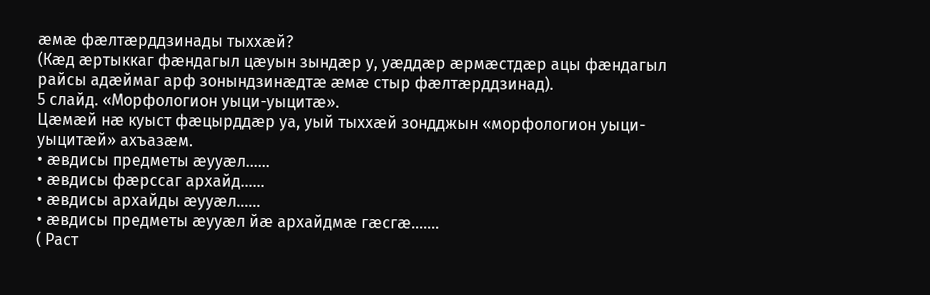æмæ фæлтæрддзинады тыххæй?
(Кæд æртыккаг фæндагыл цæуын зындæр у, уæддæр æрмæстдæр ацы фæндагыл райсы адæймаг арф зонындзинæдтæ æмæ стыр фæлтæрддзинад).
5 слайд. «Морфологион уыци-уыцитæ».
Цæмæй нæ куыст фæцырддæр уа, уый тыххæй зондджын «морфологион уыци-уыцитæй» ахъазæм.
• æвдисы предметы æууæл……
• æвдисы фæрссаг архайд……
• æвдисы архайды æууæл……
• æвдисы предметы æууæл йæ архайдмæ гæсгæ…….
( Раст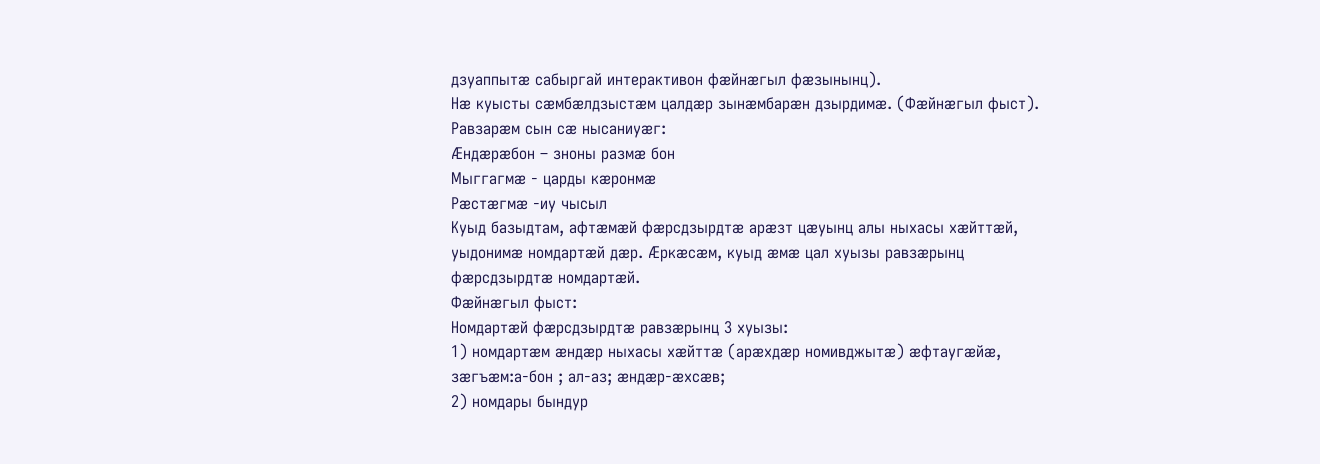дзуаппытæ сабыргай интерактивон фæйнæгыл фæзынынц).
Нæ куысты сæмбæлдзыстæм цалдæр зынæмбарæн дзырдимæ. (Фæйнæгыл фыст). Равзарæм сын сæ нысаниуæг:
Æндæрæбон – зноны размæ бон
Мыггагмæ - царды кæронмæ
Рæстæгмæ -иу чысыл
Куыд базыдтам, афтæмæй фæрсдзырдтæ арæзт цæуынц алы ныхасы хæйттæй, уыдонимæ номдартæй дæр. Æркæсæм, куыд æмæ цал хуызы равзæрынц фæрсдзырдтæ номдартæй.
Фæйнæгыл фыст:
Номдартæй фæрсдзырдтæ равзæрынц 3 хуызы:
1) номдартæм æндæр ныхасы хæйттæ (арæхдæр номивджытæ) æфтаугæйæ, зæгъæм:а-бон ; ал-аз; æндæр-æхсæв;
2) номдары бындур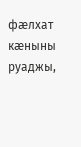фæлхат кæныны руаджы,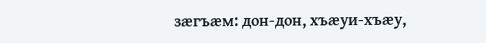зæгъæм: дон-дон, хъæуи-хъæу,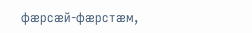фæрсæй-фæрстæм,